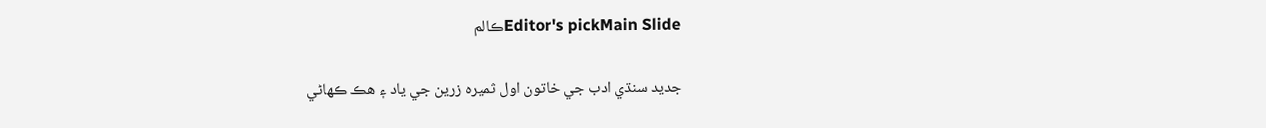Editor's pickMain Slideڪالم

جديد سنڌي ادب جي خاتون اول ثميره زرين جي ياد ۽ ھڪ ڪھاڻي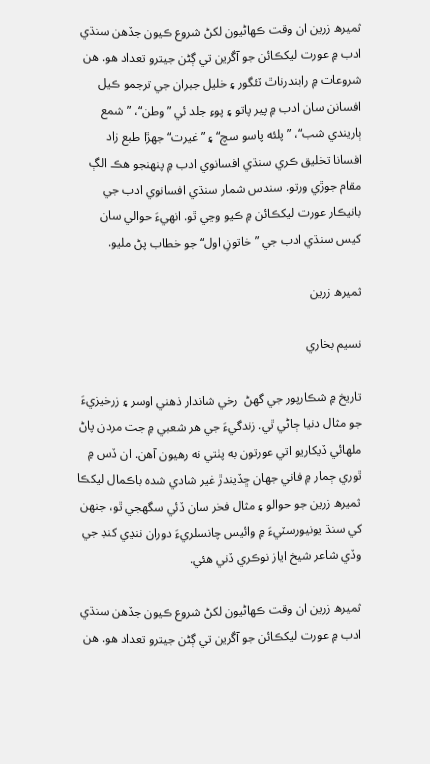ثميرھ زرين ان وقت ڪهاڻيون لکڻ شروع ڪيون جڏهن سنڌي ادب ۾ عورت ليکڪائن جو آڱرين تي ڳڻن جيترو تعداد هو. هن شروعات ۾ رابندرناٿ ٽئگور ۽ خليل جبران جي ترجمو ڪيل افسانن سان ادب ۾ پير پاتو ۽ پوءِ جلد ئي ”وطن“، ”شمع ٻاريندي شب“، ”پلئه پاسو سچ“ ۽ ”غيرت“ جهڙا طبع زاد افسانا تخليق ڪري سنڌي افسانوي ادب ۾ پنهنجو هڪ الڳ مقام جوڙي ورتو. سندس شمار سنڌي افسانوي ادب جي بانيڪار عورت ليکڪائن ۾ ڪيو وڃي ٿو. انهيءَ حوالي سان کيس سنڌي ادب جي ”خاتونِ اول“ جو خطاب پڻ مليو.

ثميرھ زرين

نسيم بخاري

تاريخ ۾ شڪارپور جي گھڻ  رخي شاندار ذھني اوسر ۽ زرخيزيءَ جو مثال دنيا ڄاڻي ٿي. زندگيءَ جي ھر شعبي ۾ جت مردن پاڻ ملھائي ڏيکاريو اتي عورتون به پٺتي نه رھيون آھن. ان ڏس ۾ ٿوري ڄمار ۾ فاني جھان ڇڏيندڙ غير شادي شده باڪمال ليکڪا ثميرھ زرين جو حوالو ۽ مثال فخر سان ڏئي سگھجي ٿو، جنهن کي سنڌ يونيورسٽيءَ ۾ وائيس چانسلريءَ دوران ننڍي کنڊ جي وڏي شاعر شيخ اياز نوڪري ڏني ھئي.

ثميرھ زرين ان وقت ڪهاڻيون لکڻ شروع ڪيون جڏهن سنڌي ادب ۾ عورت ليکڪائن جو آڱرين تي ڳڻن جيترو تعداد هو. هن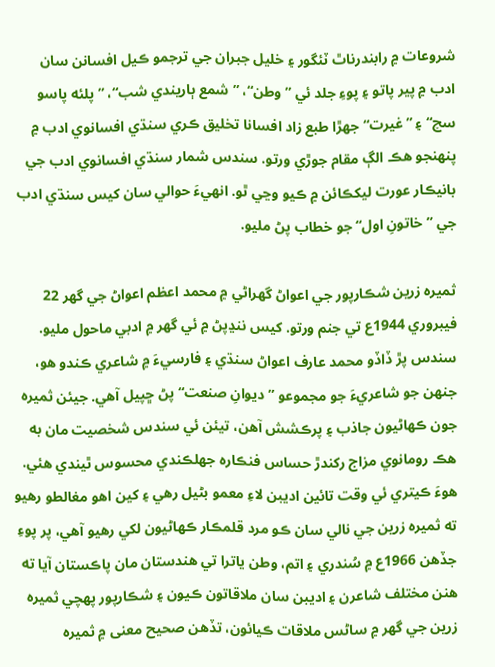شروعات ۾ رابندرناٿ ٽئگور ۽ خليل جبران جي ترجمو ڪيل افسانن سان ادب ۾ پير پاتو ۽ پوءِ جلد ئي ”وطن“، ”شمع ٻاريندي شب“، ”پلئه پاسو سچ“ ۽ ”غيرت“ جهڙا طبع زاد افسانا تخليق ڪري سنڌي افسانوي ادب ۾ پنهنجو هڪ الڳ مقام جوڙي ورتو. سندس شمار سنڌي افسانوي ادب جي بانيڪار عورت ليکڪائن ۾ ڪيو وڃي ٿو. انهيءَ حوالي سان کيس سنڌي ادب جي ”خاتونِ اول“ جو خطاب پڻ مليو.

ثميره زرين شڪارپور جي اعواڻ گهراڻي ۾ محمد اعظم اعواڻ جي گھر 22 فيبروري 1944ع تي جنم ورتو. کيس ننڍپڻ ۾ ئي گھر ۾ ادبي ماحول مليو. سندس پڙ ڏاڏو محمد عارف اعواڻ سنڌي ۽ فارسيءَ ۾ شاعري ڪندو هو، جنهن جو شاعريءَ جو مجموعو ”ديوانِ صنعت“ پڻ ڇپيل آهي. جيئن ثميره جون ڪهاڻيون جاذب ۽ پرڪشش آهن، تيئن ئي سندس شخصيت مان به هڪ رومانوي مزاج رکندڙ حساس فنڪاره جهلڪندي محسوس ٿيندي هئي. هوءَ ڪيتري ئي وقت تائين اديبن لاءِ معمو بڻيل رهي ۽ کين اهو مغالطو رهيو ته ثميره زرين جي نالي سان ڪو مرد قلمڪار ڪهاڻيون لکي رهيو آهي، پر پوءِ جڏهن 1966ع ۾ سُندري ۽ اتم، وطن ياترا تي هندستان مان پاڪستان آيا ته هنن مختلف شاعرن ۽ اديبن سان ملاقاتون ڪيون ۽ شڪارپور پهچي ثميره زرين جي گهر ۾ ساڻس ملاقات ڪيائون، تڏهن صحيح معنى ۾ ثميره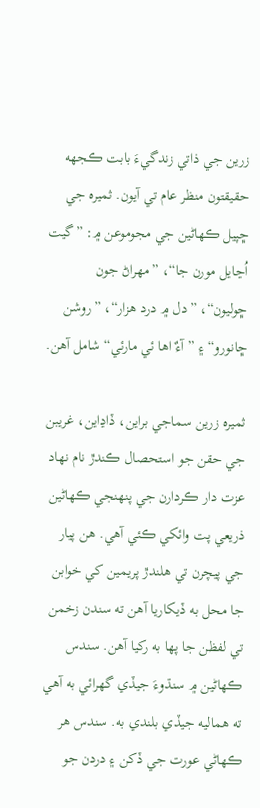زرين جي ذاتي زندگيءَ بابت ڪجهه حقيقتون منظر عام تي آيون. ثميره جي ڇپيل ڪهاڻين جي مجوموعن ۾: ”گيت اُڃايل مورن جا“، ”مهراڻ جون ڇوليون“، ”دل ۾ درد هزار“، ”روشن ڇانورو“ ۽ ”آءٌ اها ئي مارئي“ شامل آهن.

ثميره زرين سماجي براين، ڏاڍاين، غريبن جي حقن جو استحصال ڪندڙ نام نهاد عزت دار ڪردارن جي پنهنجي ڪهاڻين ذريعي پت وائکي ڪئي آهي. هن پيار جي پيچرن تي هلندڙ پريمين کي خوابن جا محل به ڏيکاريا آهن ته سندن زخمن تي لفظن جا پها به رکيا آهن. سندس ڪهاڻين ۾ سنڌوءَ جيڏي گهرائي به آهي ته هماليه جيڏي بلندي به. سندس هر ڪهاڻي عورت جي ڏکن ۽ دردن جو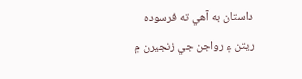داستان به آهي ته فرسوده ريتن ۽ رواجن جي زنجيرن ۾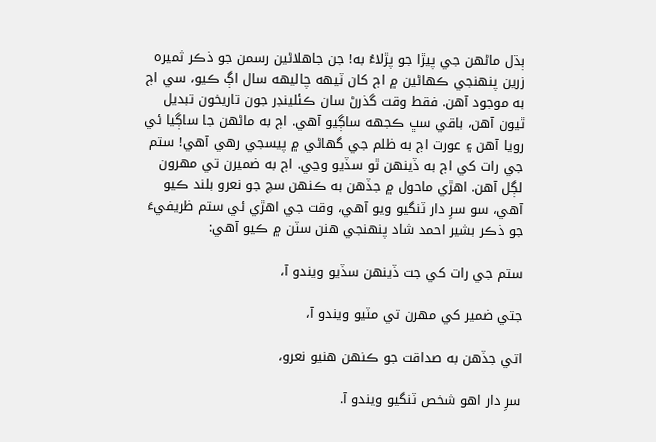ٻڌل ماڻهن جي پيڙا جو پڙلاءُ به! جن جاهلاڻين رسمن جو ذڪر ثميره زرين پنهنجي ڪهاڻين ۾ اڄ کان ٽيهه چاليهه سال اڳ ڪيو، سي اڄ به موجود آهن. فقط وقت گذرڻ سان ڪئلينڊر جون تاريخون تبديل ٿيون آهن، باقي سڀ ڪجهه ساڳيو آهي. اڄ به ماڻهن جا ساڳيا ئي رويا آهن ۽ عورت اڄ به ظلم جي گھاڻي ۾ پيسجي رهي آهي! ستم جي رات کي اڄ به ڏينهن ٿو سڏيو وڃي. اڄ به ضميرن تي مهرون لڳل آهن. اهڙي ماحول ۾ جڏهن به ڪنهن سچ جو نعرو بلند ڪيو آهي، سو سرِ دار ٽنگيو ويو آهي، وقت جي اهڙي ئي ستم ظريفيءَ جو ذڪر بشير احمد شاد پنهنجي هنن سٽن ۾ ڪيو آهي:

ستم جي رات کي جت ڏينهن سڏيو ويندو آ،

جتي ضمير کي مهرن تي مٽيو ويندو آ،

اتي جڏهن به صداقت جو ڪنهن هنيو نعرو،

سرِ دار اهو شخص ٽنگيو ويندو آ.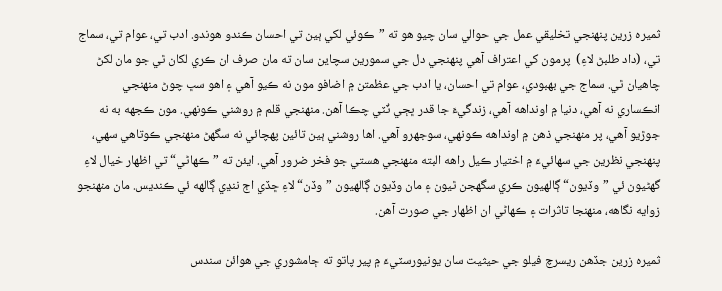ثميره زرين پنهنجي تخليقي عمل جي حوالي سان چيو هو ته ”ڪوئي لکي ٻين تي احسان ڪندو هوندو. ادب تي، عوام تي، سماج تي، (داد طلبڻ لاءِ)  پرمون کي اعتراف آهي پنهنجي دل جي سمورين سچاين سان ته مان صرف ان ڪري لکان ٿي جو مان لکڻ چاهيان ٿي. سماج جي بهبودي، عوام تي احسان، يا ادب جي عظمتن ۾ اضافو مون نه ڪيو آهي ۽ اهو سڀ چوڻ منهنجي انڪساري نه آهي، دنيا ۾ اونداهه آهي، زندگيءَ جا قدر ڀڄي ٽُٽي چڪا آهن. منهنجي قلم ۾ روشني ڪونهي. مون ڪجهه به نه جوڙيو آهي، پر منهنجي ذهن ۾ اونداهه ڪونهي، سوجهرو آهي. اها روشني ٻين تائين پهچائي نه سگهڻ منهنجي ڪوتاهي سهي، پنهنجي نظرين جي سهائيءَ ۾ اختيار ڪيل راهه البته منهنجي هستي جو فخر ضرور آھي. ايئن ته ”ڪهاڻي“ تي اظهار خيال لاءِ گهڻيون ئي ”وڏيون“ ڳالهيون ڪري سگهجن ٿيون ۽ مان وڏيون ڳالهيون ”وڏن“ لاءِ ڇڏي اڄ ننڍي ڳالهه ئي ڪنديس. مان منهنجو زوايه نگاهه، منهنجا تاثرات ۽ ڪهاڻي ان اظهار جي صورت آھن.

ثميره زرين جڏهن ريسرچ فيلو جي حيثيت سان يونيورسٽيءَ ۾ پير پاتو ته ڄامشوري جي هوائن سندس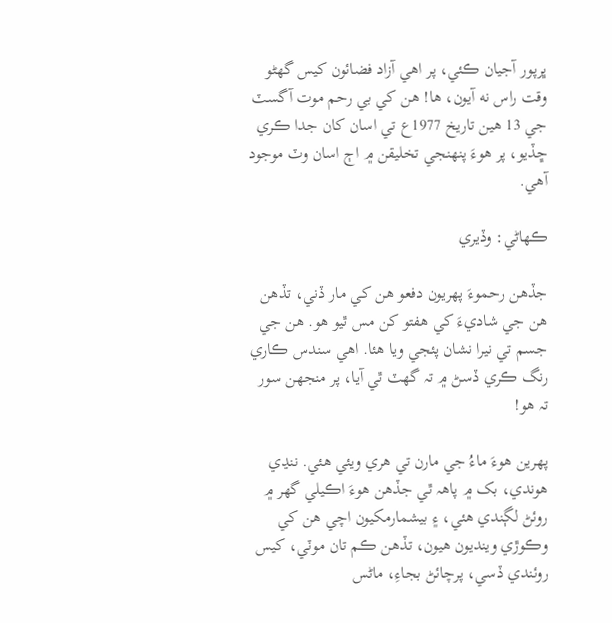ڀرپور آجيان ڪئي، پر اهي آزاد فضائون کيس گهڻو وقت راس نه آيون، ها! هن کي بي رحم موت آگسٽ جي 13 هين تاريخ 1977ع تي اسان کان جدا ڪري ڇڏيو، پر هوءَ پنهنجي تخليقن ۾ اڄ اسان وٽ موجود آهي.

ڪھاڻي: وڏيري

جڏهن رحموءَ پھريون دفعو هن کي مار ڏني، تڏهن هن جي شاديءَ کي هفتو کن مس ٿيو هو. هن جي جسم تي نيرا نشان پئجي ويا هئا. اهي سندس ڪاري رنگ ڪري ڏسڻ ۾ تہ گهٽ ٿي آيا، پر منجهن سور تہ هو!

پھرين هوءَ ماءُ جي مارن تي هري ويئي هئي. ننڍي هوندي، بک ۾ پاھہ ٿي جڏهن هوءَ اڪيلي گهر ۾ روئڻ لڳندي هئي، ۽ بيشمارمکيون اچي هن کي وڪوڙي وينديون هيون، تڏهن ڪم تان موٽي، کيس روئندي ڏسي، پرچائڻ بجاءِ، ماڻس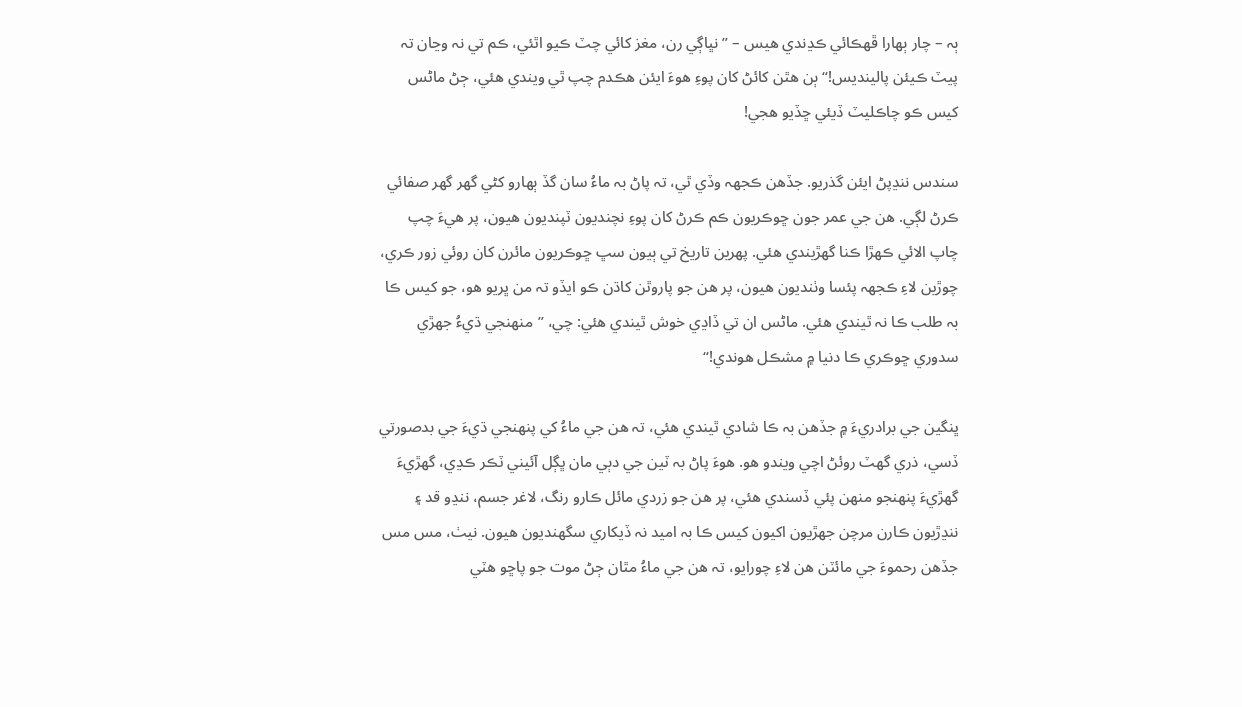ٻہ – چار ٻھارا ڦھڪائي ڪڍندي هيس – ”نڀاڳي رن، مغز کائي چٽ ڪيو اٿئي، ڪم تي نہ وڃان تہ پيٽ ڪيئن پالينديس!“ ٻن هٿن کائڻ کان پوءِ هوءَ ايئن هڪدم چپ ٿي ويندي هئي، ڄڻ ماڻس کيس ڪو چاڪليٽ ڏيئي ڇڏيو هجي!

سندس ننڍپڻ ايئن گذريو. جڏهن ڪجهہ وڏي ٿي، تہ پاڻ بہ ماءُ سان گڏ ٻھارو کڻي گهر گهر صفائي ڪرڻ لڳي. هن جي عمر جون ڇوڪريون ڪم ڪرڻ کان پوءِ نچنديون ٽپنديون هيون، پر هيءَ چپ چاپ الائي ڪھڙا ڪنا گهڙيندي هئي. پھرين تاريخ تي ٻيون سڀ ڇوڪريون مائرن کان روئي زور ڪري، چوڙين لاءِ ڪجهہ پئسا وٺنديون هيون، پر هن جو پاروٿن کاڌن ڪو ايڏو تہ من ڀريو هو، جو کيس ڪا بہ طلب ڪا نہ ٿيندي هئي. ماڻس ان تي ڏاڍي خوش ٿيندي هئي: چي، ”منھنجي ڌيءُ جھڙي سدوري ڇوڪري ڪا دنيا ۾ مشڪل هوندي!“

ڀنگين جي برادريءَ ۾ جڏهن بہ ڪا شادي ٿيندي هئي، تہ هن جي ماءُ کي پنھنجي ڌيءَ جي بدصورتي ڏسي، ذري گهٽ روئڻ اچي ويندو هو. هوءَ پاڻ بہ ٽين جي دٻي مان ڀڳل آئيني ٽڪر ڪڍي، گهڙيءَ گهڙيءَ پنھنجو منھن پئي ڏسندي هئي، پر هن جو زردي مائل ڪارو رنگ، لاغر جسم، ننڍو قد ۽ ننڍڙيون ڪارن مرچن جھڙيون اکيون کيس ڪا بہ اميد نہ ڏيکاري سگهنديون هيون. نيٺ، مس مس جڏهن رحموءَ جي مائٽن هن لاءِ چورايو، تہ هن جي ماءُ مٿان ڄڻ موت جو پاڇو هٽي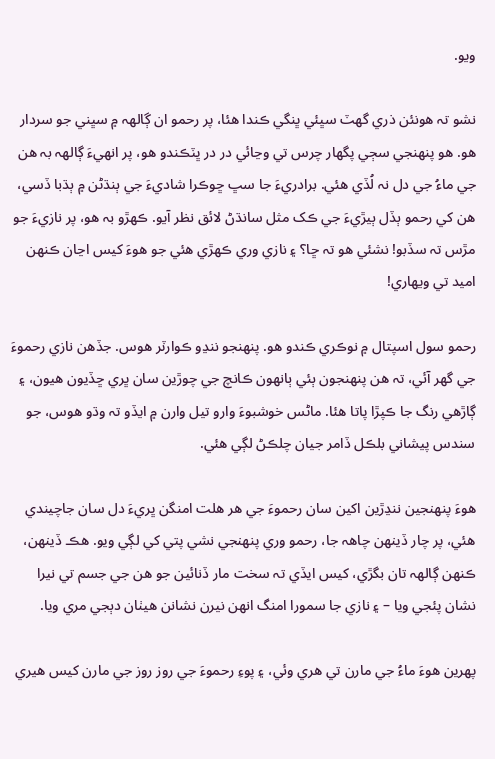ويو.

نشو تہ هونئن ذري گهٽ سڀئي ڀنگي ڪندا هئا، پر رحمو ان ڳالھہ ۾ سڀني جو سردار هو. هو پنھنجي سڄي پگهار چرس تي وڃائي در در ڀٽڪندو هو، پر انھيءَ ڳالھہ بہ هن جي ماءُ جي دل نہ لُڏي هئي. برادريءَ جا سڀ ڇوڪرا شاديءَ جي ٻنڌڻن ۾ ٻڌبا ڏسي، هن کي رحمو ٻڏل ٻيڙيءَ جي ڪک مثل سانڌڻ لائق نظر آيو. ڪھڙو بہ هو، پر نازيءَ جو مڙس تہ سڏبو! نشئي هو تہ ڇا؟ ۽ نازي وري ڪھڙي هئي جو هوءَ کيس اڃان ڪنھن اميد تي ويھاري!

رحمو سول اسپتال ۾ نوڪري ڪندو هو. پنھنجو ننڍو ڪوارٽر هوس. جڏهن نازي رحموءَ جي گهر آئي، تہ هن پنھنجون ٻئي ٻانھون ڪانچ جي چوڙين سان ڀري ڇڏيون هيون، ۽ ڳاڙهي رنگ جا ڪپڙا پاتا هئا. ماڻس خوشبوءَ وارو تيل وارن ۾ ايڏو تہ وڌو هوس، جو سندس پيشاني بلڪل ڏامر جيان چلڪڻ لڳي هئي.

هوءَ پنھنجين ننڍڙين اکين سان رحموءَ جي هر هلت امنگن ڀريءَ دل سان جاچيندي هئي، پر چار ڏينھن چاھہ جا، رحمو وري پنھنجي نشي پتي کي لڳي ويو. هڪ ڏينھن، ڪنھن ڳالھہ تان بگڙي، کيس ايڏي تہ سخت مار ڏنائين جو هن جي جسم تي نيرا نشان پئجي ويا – ۽ نازي جا سمورا امنگ انھن نيرن نشانن هيٺان دٻجي مري ويا.

پھرين هوءَ ماءُ جي مارن تي هري وئي، ۽ پوءِ رحموءَ جي روز روز جي مارن کيس هيري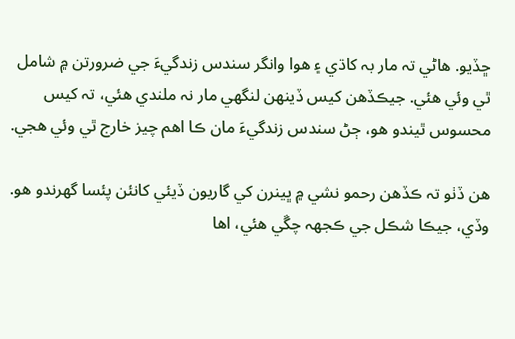ڇڏيو. هاڻي تہ مار بہ کاڌي ۽ هوا وانگر سندس زندگيءَ جي ضرورتن ۾ شامل ٿي وئي هئي. جيڪڏهن کيس ڏينھن لنگهي مار نہ ملندي هئي، تہ کيس محسوس ٿيندو هو، ڄڻ سندس زندگيءَ مان ڪا اهم چيز خارج ٿي وئي هجي.

هن ڏٺو تہ ڪڏهن رحمو نشي ۾ ڀينرن کي گاريون ڏيئي کانئن پئسا گهرندو هو. وڏي، جيڪا شڪل جي ڪجهہ چڱي هئي، اها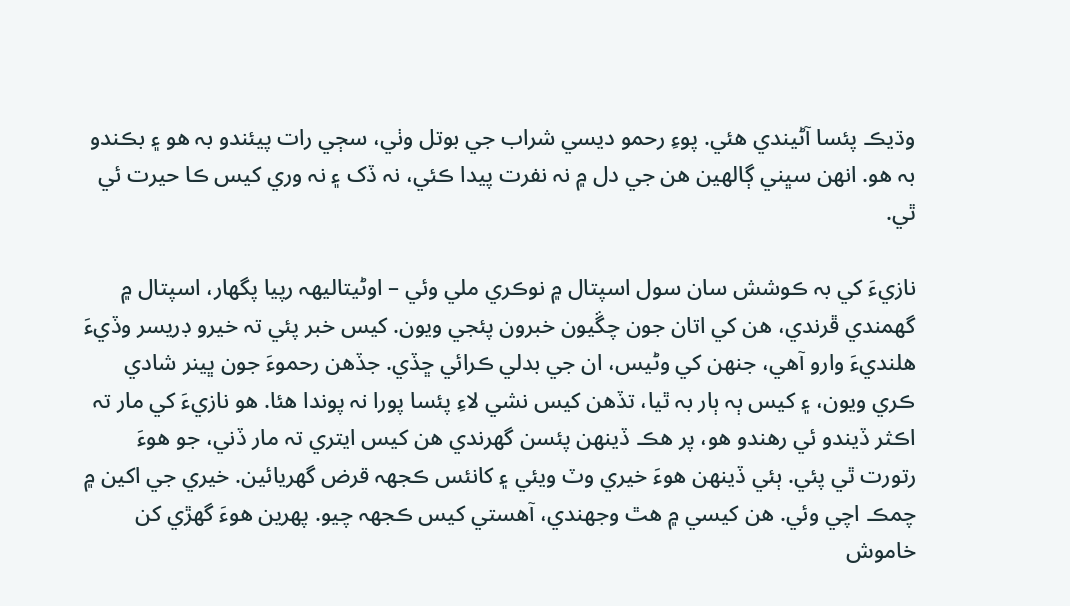وڌيڪ پئسا آڻيندي هئي. پوءِ رحمو ديسي شراب جي بوتل وٺي، سڄي رات پيئندو بہ هو ۽ بڪندو بہ هو. انھن سڀني ڳالھين هن جي دل ۾ نہ نفرت پيدا ڪئي، نہ ڏک ۽ نہ وري کيس ڪا حيرت ئي ٿي.

نازيءَ کي بہ ڪوشش سان سول اسپتال ۾ نوڪري ملي وئي – اوڻيتاليھہ رپيا پگهار، اسپتال ۾ گهمندي ڦرندي، هن کي اتان جون چڱيون خبرون پئجي ويون. کيس خبر پئي تہ خيرو ڊريسر وڏيءَ هلنديءَ وارو آهي، جنھن کي وڻيس، ان جي بدلي ڪرائي ڇڏي. جڏهن رحموءَ جون ڀينر شادي ڪري ويون، ۽ کيس ٻہ ٻار بہ ٿيا، تڏهن کيس نشي لاءِ پئسا پورا نہ پوندا هئا. هو نازيءَ کي مار تہ اڪثر ڏيندو ئي رهندو هو، پر هڪ ڏينھن پئسن گهرندي هن کيس ايتري تہ مار ڏني، جو هوءَ رتورت ٿي پئي. ٻئي ڏينھن هوءَ خيري وٽ ويئي ۽ کانئس ڪجهہ قرض گهريائين. خيري جي اکين ۾ چمڪ اچي وئي. هن کيسي ۾ هٿ وجهندي، آهستي کيس ڪجهہ چيو. پھرين هوءَ گهڙي کن خاموش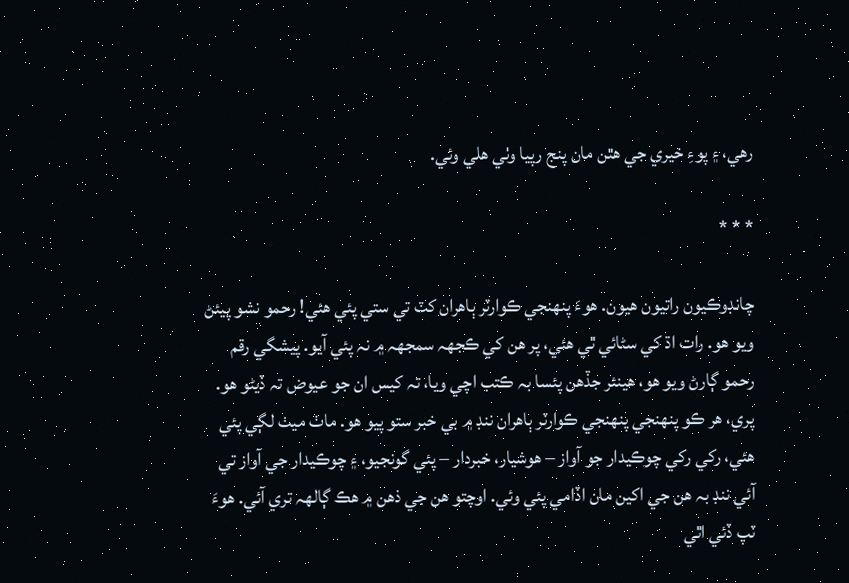رهي، ۽ پوءِ خيري جي هٿن مان پنج رپيا وٺي هلي وئي.

* * *

چانڊوڪيون راتيون هيون. هوءَ پنھنجي ڪوارٽر ٻاهران کٽ تي ستي پئي هئي! رحمو نشو پيئڻ ويو هو. رات اڌ کي سڻائي ٿي هئي، پر هن کي ڪجهہ سمجهہ ۾ نہ پئي آيو. پيشگي رقم رحمو ڳارڻ ويو هو، هينئر جڏهن پئسا بہ ڪتب اچي ويا، تہ کيس ان جو عيوض تہ ڏيڻو هو. پري، هر ڪو پنھنجي پنھنجي ڪوارٽر ٻاهران ننڊ ۾ بي خبر ستو پيو هو. ماٺ ميٺ لڳي پئي هئي، رکي رکي چوڪيدار جو آواز – هوشيار، خبردار – پئي گونجيو، ۽ چوڪيدار جي آواز تي آئي ننڊ بہ هن جي اکين مان اڏامي پئي وئي. اوچتو هن جي ذهن ۾ هڪ ڳالھہ تري آئي. هوءَ ٽپ ڏئي اٿي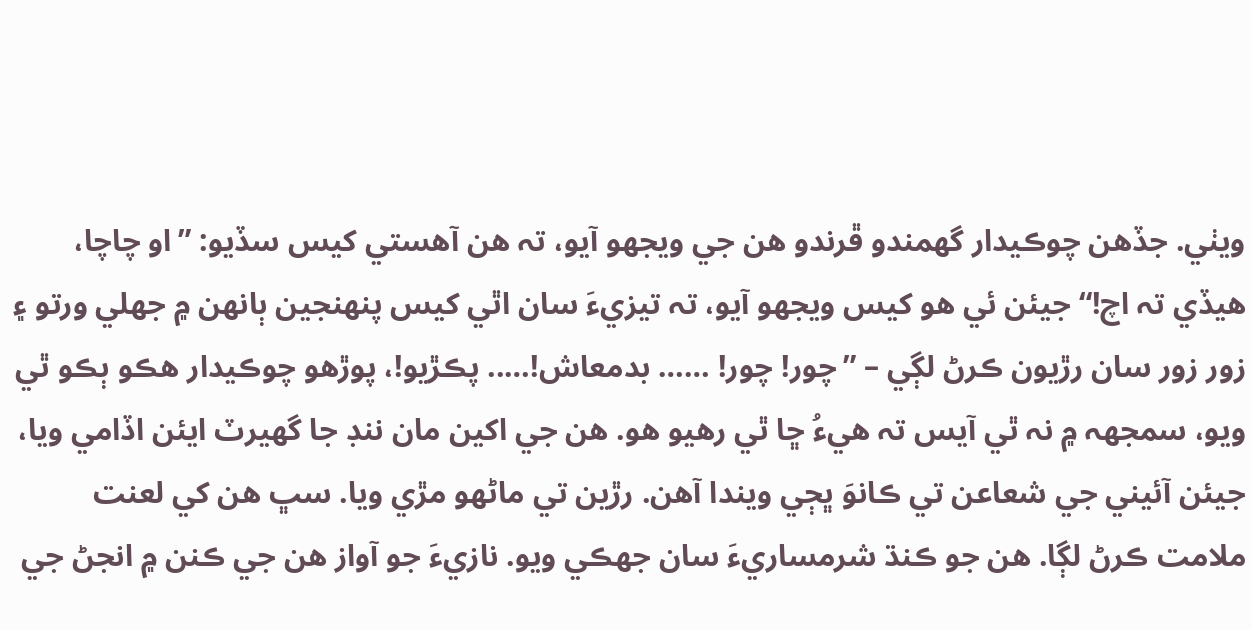ويٺي. جڏهن چوڪيدار گهمندو ڦرندو هن جي ويجهو آيو، تہ هن آهستي کيس سڏيو: ”او چاچا، هيڏي تہ اچ!“ جيئن ئي هو کيس ويجهو آيو، تہ تيزيءَ سان اٿي کيس پنھنجين ٻانھن ۾ جهلي ورتو ۽ زور زور سان رڙيون ڪرڻ لڳي – ”چور! چور! …… بدمعاش!….. پڪڙيو!، پوڙهو چوڪيدار هڪو ٻڪو ٿي ويو، سمجهہ ۾ نہ ٿي آيس تہ هيءُ ڇا ٿي رهيو هو. هن جي اکين مان ننڊ جا گهيرٽ ايئن اڏامي ويا، جيئن آئيني جي شعاعن تي ڪانوَ ڀڄي ويندا آهن. رڙين تي ماڻھو مڙي ويا. سڀ هن کي لعنت ملامت ڪرڻ لڳا. هن جو ڪنڌ شرمساريءَ سان جهڪي ويو. نازيءَ جو آواز هن جي ڪنن ۾ انجڻ جي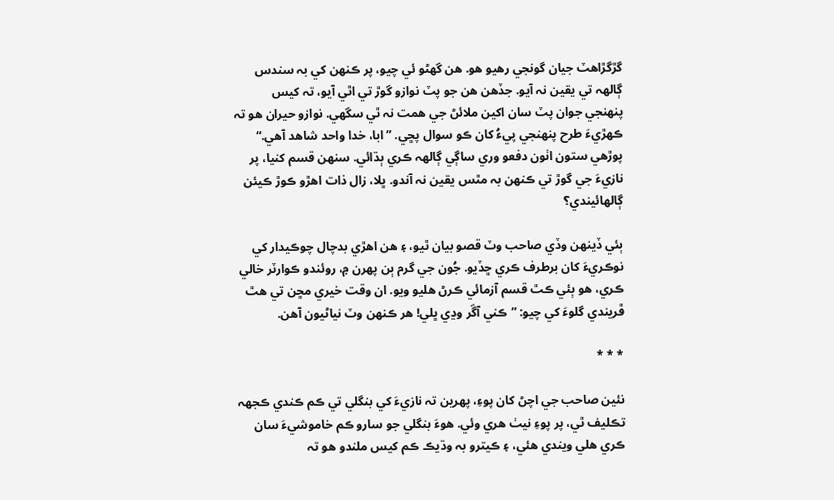گڙگڙاهٽ جيان گونجي رهيو هو. هن گهڻو ئي چيو، پر ڪنھن کي بہ سندس ڳالھہ تي يقين نہ آيو. جڏهن هن جو پٽ نوازو گوڙ تي اٿي آيو، تہ کيس پنھنجي جوان پٽ سان اکين ملائڻ جي همت نہ ٿي سگهي. نوازو حيران هو تہ ڪھڙيءَ طرح پنھنجي پيءُ کان ڪو سوال پڇي. ”ابا، خدا واحد شاهد آهي.“ پوڙهي ستون اٺون دفعو وري ساڳي ڳالھہ ڪري ٻڌائي. سنھن قسم کنيا، پر نازيءَ جي گوڙ تي ڪنھن بہ مٿس يقين نہ آندو. ڀلا، زال ذات اهڙو ڪوڙ ڪيئن ڳالھائيندي؟

ٻئي ڏينھن وڏي صاحب وٽ قصو بيان ٿيو، ۽ هن اهڙي بدچال چوڪيدار کي نوڪريءَ کان برطرف ڪري ڇڏيو. جُون جي گرم ٻن پھرن ۾، روئندو ڪوارٽر خالي ڪري، هو ٻئي ڪٿ قسم آزمائي ڪرڻ هليو ويو. ان وقت خيري مڇن تي هٿ ڦريندي گلوءَ کي چيو: ”ڪني آڱر وڍي ڀلي! هر ڪنھن وٽ نياڻيون آهن.

* * *

نئين صاحب جي اچڻ کان پوءِ، پھرين تہ نازيءَ کي بنگلي تي ڪم ڪندي ڪجهہ تڪليف ٿي، پر پوءِ نيٺ هري وئي. هوءَ بنگلي جو سارو ڪم خاموشيءَ سان ڪري هلي ويندي هئي، ۽ ڪيترو بہ وڌيڪ ڪم کيس ملندو هو تہ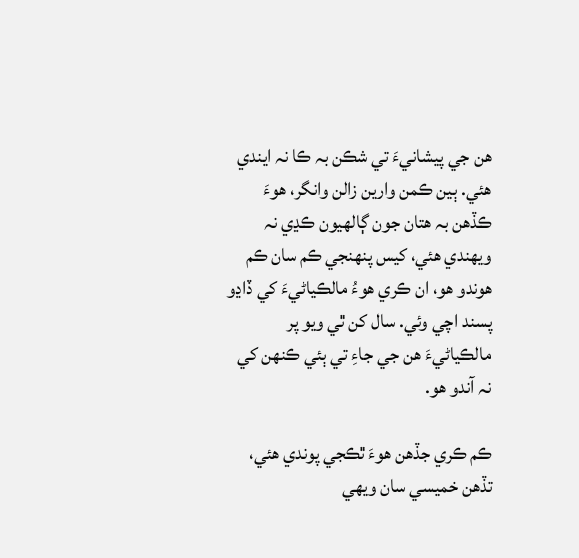هن جي پيشانيءَ تي شڪن بہ ڪا نہ ايندي هئي. ٻين ڪمن وارين زالن وانگر، هوءَ ڪڏهن بہ هتان جون ڳالھيون ڪڍي نہ ويھندي هئي، کيس پنھنجي ڪم سان ڪم هوندو هو، ان ڪري هوءُ مالڪياڻيءَ کي ڏاڍو پسند اچي وئي. سال کن ٿي ويو پر مالڪياڻيءَ هن جي جاءِ تي ٻئي ڪنھن کي نہ آندو هو.

ڪم ڪري جڏهن هوءَ ٿڪجي پوندي هئي، تڏهن خميسي سان ويھي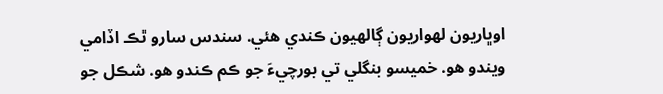اوڀاريون لھواريون ڳالھيون ڪندي هئي. سندس سارو ٿڪ اڏامي ويندو هو. خميسو بنگلي تي بورچيءَ جو ڪم ڪندو هو. شڪل جو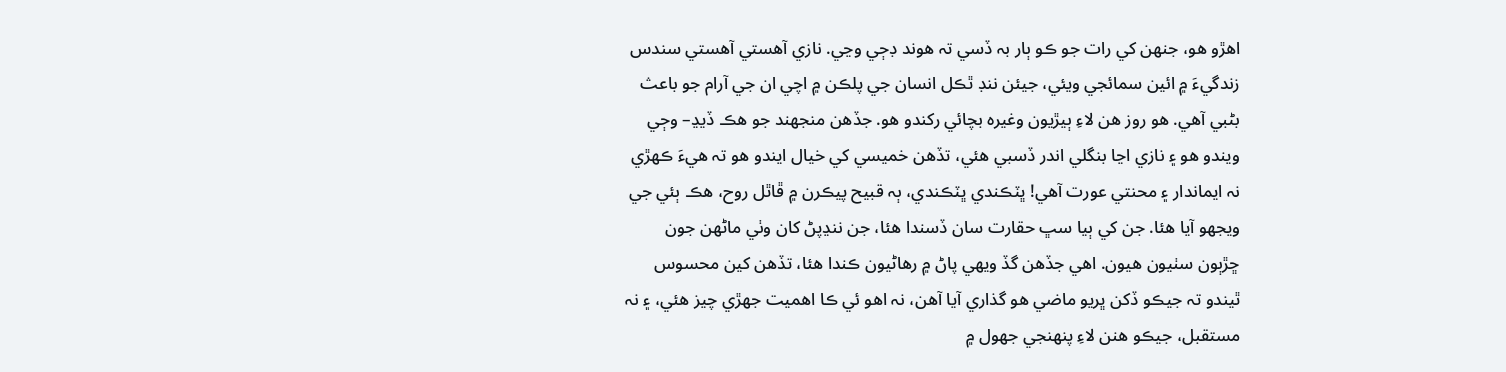اهڙو هو، جنھن کي رات جو ڪو ٻار بہ ڏسي تہ هوند ڊڄي وڃي. نازي آهستي آهستي سندس زندگيءَ ۾ ائين سمائجي ويئي، جيئن ننڊ ٿڪل انسان جي پلڪن ۾ اچي ان جي آرام جو باعث بڻبي آهي. هو روز هن لاءِ ٻيڙيون وغيرہ بچائي رکندو هو. جڏهن منجهند جو هڪ ڏيڍ– وڄي ويندو هو ۽ نازي اڃا بنگلي اندر ڏسبي هئي، تڏهن خميسي کي خيال ايندو هو تہ هيءَ ڪھڙي نہ ايماندار ۽ محنتي عورت آهي! ڀٽڪندي ڀٽڪندي، ٻہ قبيح پيڪرن ۾ ڦاٿل روح، هڪ ٻئي جي ويجهو آيا هئا. جن کي ٻيا سڀ حقارت سان ڏسندا هئا، جن ننڍپڻ کان وٺي ماڻھن جون ڇڙٻون سٺيون هيون. اهي جڏهن گڏ ويھي پاڻ ۾ رهاڻيون ڪندا هئا، تڏهن کين محسوس ٿيندو تہ جيڪو ڏکن ڀريو ماضي هو گذاري آيا آهن، نہ اهو ئي ڪا اهميت جھڙي چيز هئي، ۽ نہ مستقبل، جيڪو هنن لاءِ پنھنجي جهول ۾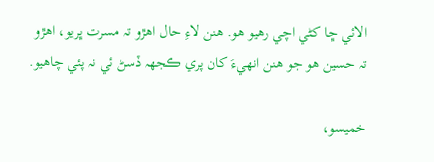الائي ڇا کڻي اچي رهيو هو. هنن لاءِ حال اهڙو تہ مسرت ڀريو، اهڙو تہ حسين هو جو هنن انھيءَ کان پري ڪجهہ ڏسڻ ئي نہ پئي چاهيو.

خميسو،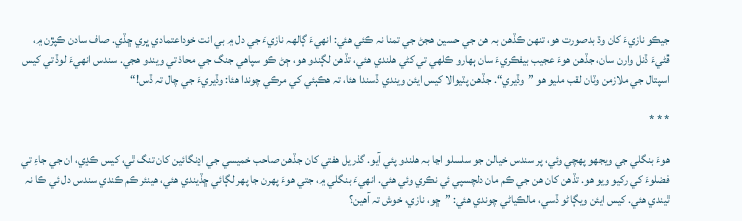جيڪو نازيءَ کان وڌ بدصورت هو، تنھن ڪڏهن بہ هن جي حسين هجڻ جي تمنا نہ ڪئي هئي: انھيءَ ڳالھہ نازيءَ جي دل ۾ بي انت خوداعتمادي ڀري ڇڏي. صاف سادن ڪپڙن ۾، ڦڻيءَ ڏنل وارن سان، جڏهن هوءَ عجيب بيفڪريءَ سان ٻھارو ڪلھي تي کڻي هلندي هئي، تڏهن لڳندو هو، ڄڻ ڪو سپاهي جنگ جي محاذ تي ويندو هجي. سندس انھيءَ لوڏ تي کيس اسپتال جي ملازمن وٽان لقب مليو هو ”وڏيري“. جڏهن پٽيوالا کيس ايئن ويندي ڏسندا هئا، تہ هڪٻئي کي مرڪي چوندا هئا: وڏيريءَ جي چال تہ ڏس!“

* * *

هوءَ بنگلي جي ويجهو پھچي وئي، پر سندس خيالن جو سلسلو اڃا بہ هلندو پئي آيو. گذريل هفتي کان جڏهن صاحب خميسي جي اڍنگائين کان تنگ ٿي، کيس ڪڍي، ان جي جاءِ تي فضلوءَ کي رکيو ويو هو. تڏهن کان هن جي ڪم مان دلچسپي ئي نڪري وئي هئي. انھيءَ بنگلي ۾، جتي هوءَ پھرن جا پھر لڳائي ڇڏيندي هئي، هينئر ڪم ڪندي سندس دل ئي ڪا نہ ٿيندي هئي. کيس ايئن ويڳاڻو ڏسي، مالڪياڻي چوندي هئي: ”ڇو، نازي، خوش تہ آهين؟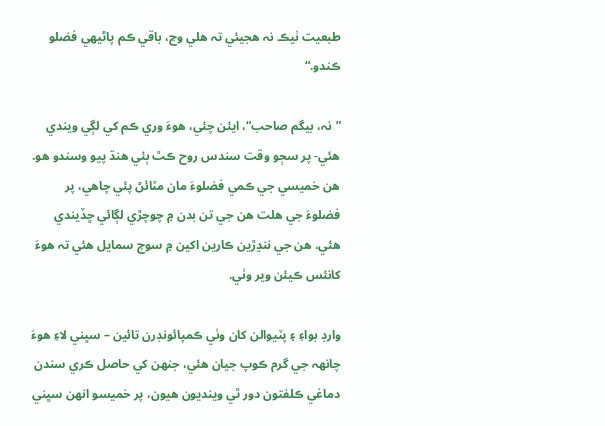طبعيت ٺيڪ نہ هجيئي تہ هلي وڃ، باقي ڪم پاڻيھي فضلو ڪندو.“

”نہ، بيگم صاحب“، ايئن چئي، هوءَ وري ڪم کي لڳي ويندي هئي- پر سڄو وقت سندس روح ڪٿ ٻئي هنڌ پيو وسندو هو. هن خميسي جي ڪمي فضلوءَ مان مٽائڻ پئي چاهي، پر فضلوءَ جي هلت هن جي تن بدن ۾ چوچڙي لڳائي ڇڏيندي هئي. هن جي ننڍڙين ڪارين اکين ۾ سوچ سمايل هئي تہ هوءَ کانئس ڪيئن وير وٺي.

وارڊ بواءِ ۽ پٽيوالن کان وٺي ڪمپائونڊرن تائين – سڀني لاءِ هوءَ چانھہ جي گرم ڪوپ جيان هئي، جنھن کي حاصل ڪري سندن دماغي ڪلفتون دور ٿي وينديون هيون، پر خميسو انھن سڀني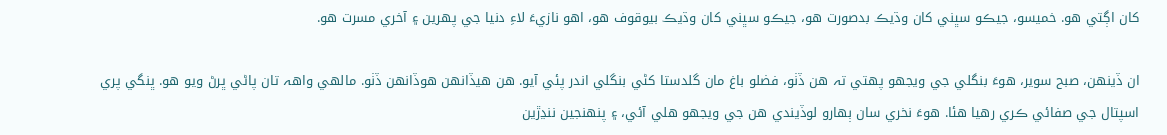کان اڳتي هو. خميسو، جيڪو سڀني کان وڌيڪ بدصورت هو، جيڪو سڀني کان وڌيڪ بيوقوف هو، اهو نازيءَ لاءِ دنيا جي پھرين ۽ آخري مسرت هو.

ان ڏينھن، صبح سوير، هوءَ بنگلي جي ويجهو پھتي تہ هن ڏٺو، فضلو باغ مان گلدستا کڻي بنگلي اندر پئي آيو. هن هيڏانھن هوڏانھن ڏٺو. مالھي واھہ تان پاڻي ڀرڻ ويو هو. ڀنگي پري اسپتال جي صفائي ڪري رهيا هئا. هوءَ نخري سان ٻھارو لوڏيندي هن جي ويجهو هلي آئي، ۽ پنھنجين ننڍڙين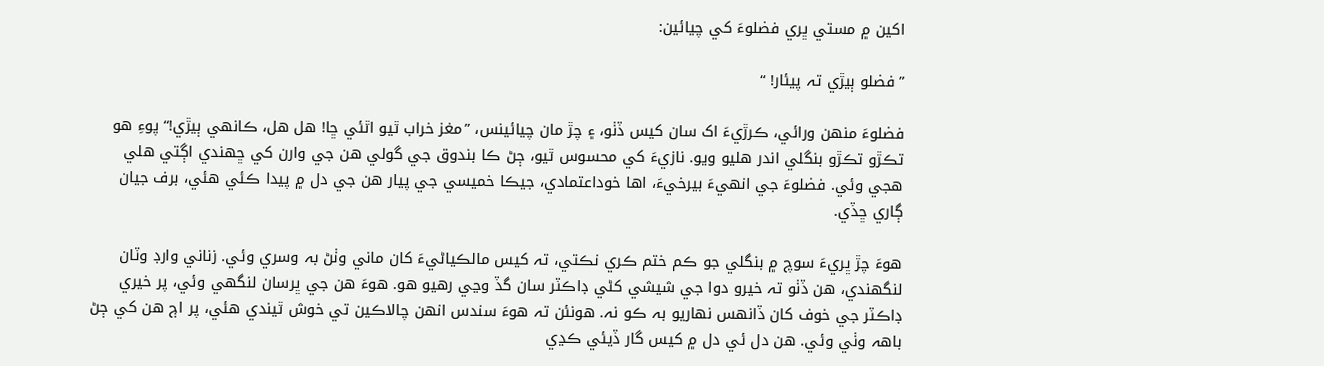اکين ۾ مستي ڀري فضلوءَ کي چيائين:

”فضلو ٻيڙي تہ پيئار! “

فضلوءَ منھن ورائي، ڪرڙيءَ اک سان کيس ڏٺو، ۽ چڙ مان چيائينس، ”مغز خراب ٿيو اٿئي ڇا! هل هل، ڪانھي ٻيڙي!“ پوءِ هو تڪڙو تڪڙو بنگلي اندر هليو ويو. نازيءَ کي محسوس ٿيو، ڄڻ ڪا بندوق جي گولي هن جي وارن کي ڇھندي اڳتي هلي هجي وئي. فضلوءَ جي انھيءَ بيرخيءَ، اها خوداعتمادي، جيڪا خميسي جي پيار هن جي دل ۾ پيدا ڪئي هئي، برف جيان ڳاري ڇڏي.

هوءَ چڙ ڀريءَ سوچ ۾ بنگلي جو ڪم ختم ڪري نڪتي، تہ کيس مالڪياڻيءَ کان ماني وٺڻ بہ وسري وئي. زناني وارڊ وٽان لنگهندي، هن ڏٺو تہ خيرو دوا جي شيشي کڻي ڊاڪٽر سان گڏ وڃي رهيو هو. هوءَ هن جي ڀرسان لنگهي وئي، پر خيري ڊاڪٽر جي خوف کان ڏانھس نھاريو بہ ڪو نہ. هونئن تہ هوءَ سندس انھن چالاڪين تي خوش ٿيندي هئي، پر اڄ هن کي ڄڻ باھہ وٺي وئي. هن دل ئي دل ۾ کيس گار ڏيئي ڪڍي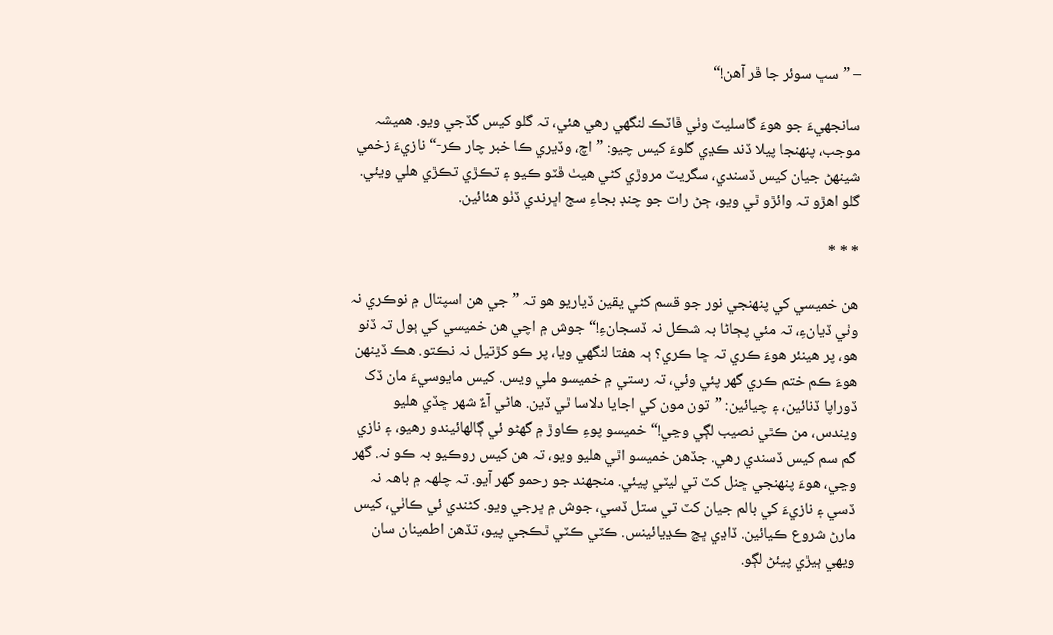– ”سڀ سوئر جا ڦر آهن!“

سانجهيءَ جو هوءَ گاسليٽ وٺي ڦاٽڪ لنگهي رهي هئي، تہ گلو کيس گڏجي ويو. هميشہ موجب، پنھنجا پيلا ڏند ڪڍي گلوءَ کيس چيو: ”اچ، وڏيري ڪا خبر چار ڪر-“ نازيءَ زخمي شينھڻ جيان کيس ڏسندي، سگريٽ مروڙي کڻي هيٺ ڦٽو ڪيو ۽ تڪڙي تڪڙي هلي ويئي. گلو اهڙو تہ وائڙو ٿي ويو، ڄڻ رات جو چنڊ بجاءِ سج اڀرندي ڏٺو هئائين.

* * *

هن خميسي کي پنھنجي نور جو قسم کڻي يقين ڏياريو هو تہ ”جي هن اسپتال ۾ نوڪري نہ وٺي ڏيانءِ، تہ مئي پڄاڻا بہ شڪل نہ ڏسجانءِ!“ جوش ۾ اچي هن خميسي کي ٻول تہ ڏنو هو، پر هينئر هوءَ ڪري تہ ڇا ڪري؟ ٻہ هفتا لنگهي ويا، پر ڪو کڙتيل نہ نڪتو. هڪ ڏينھن هوءَ ڪم ختم ڪري گهر پئي وئي، تہ رستي ۾ خميسو ملي ويس. کيس مايوسيءَ مان ڏک ڏوراپا ڏنائين، ۽ چيائين: ”تون مون کي اجايا دلاسا ٿي ڏين. هاڻي آءٌ شھر ڇڏي هليو ويندس، من ڪٿي نصيب لڳي وڃي!“ خميسو پوءِ ڪاوڙ ۾ گهڻو ئي ڳالھائيندو رهيو، ۽ نازي گم سم کيس ڏسندي رهي. جڏهن خميسو اٿي هليو ويو، تہ هن کيس روڪيو بہ ڪو نہ. گهر وڃي، هوءَ پنھنجي ڇنل کٽ تي ليٽي پيئي. منجهند جو رحمو گهر آيو. تہ چلھہ ۾ باھہ نہ ڏسي ۽ نازيءَ کي بالم جيان کٽ تي ستل ڏسي، جوش ۾ ڀرجي ويو. کڻندي ئي ڪاٺي، کيس مارڻ شروع ڪيائين. ڏاڍي ڀڃ ڪڍيائينس. ڪٽي ڪٽي ٿڪجي پيو، تڏهن اطمينان سان ويھي ٻيڙي پيئڻ لڳو.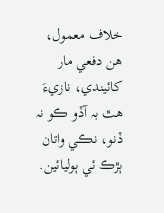خلاف معمول، هن دفعي مار کائيندي، نازيءَ هٿ بہ آڏو ڪو نہ ڏنو، نڪي واتان ٻڙڪ ئي ٻوليائين.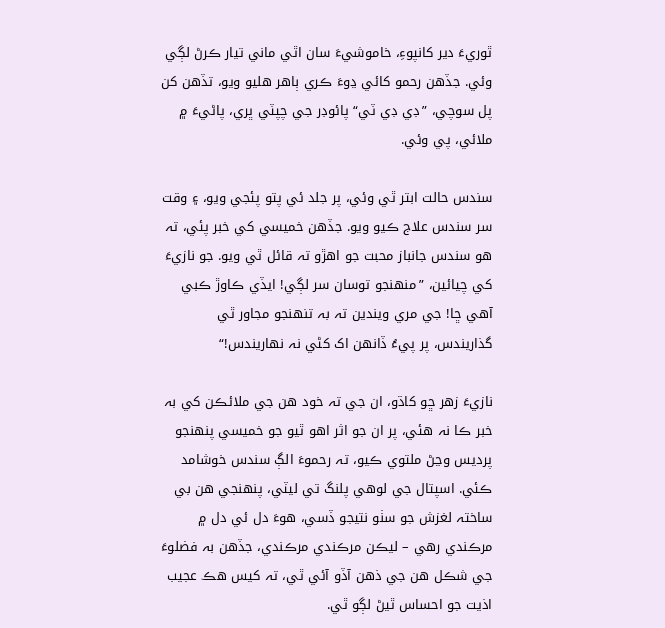ٿوريءَ دير کانپوءِ، خاموشيءَ سان اٿي ماني تيار ڪرڻ لڳي وئي. جڏهن رحمو کائي ڍوءَ ڪري ٻاهر هليو ويو، تڏهن کن پل سوچي، ”ڊي ڊي ٽي“ پائوڊر جي چپٽي ڀري، پاڻيءَ ۾ ملائي، پي وئي.

سندس حالت ابتر ٿي وئي، پر جلد ئي پتو پئجي ويو، ۽ وقت سر سندس علاج ڪيو ويو. جڏهن خميسي کي خبر پئي، تہ هو سندس جانباز محبت جو اهڙو تہ قائل ٿي ويو. جو نازيءَ کي چيائين، ”منھنجو توسان سر لڳي! ايڏي ڪاوڙ ڪبي آهي ڇا! جي مري ويندين تہ بہ تنھنجو مجاور ٿي گذاريندس، پر پيءُ ڏانھن اک کڻي نہ نھاريندس!“

نازيءَ زهر ڇو کاڌو، ان جي تہ خود هن جي ملائڪن کي بہ خبر ڪا نہ هئي، پر ان جو اثر اهو ٿيو جو خميسي پنھنجو پرديس وڃڻ ملتوي ڪيو، تہ رحموءَ الڳ سندس خوشامد ڪئي. اسپتال جي لوهي پلنگ تي ليٽي، پنھنجي هن بي ساختہ لغزش جو سٺو نتيجو ڏسي، هوءَ دل ئي دل ۾ مرڪندي رهي – ليڪن مرڪندي مرڪندي، جڏهن بہ فضلوءَ جي شڪل هن جي ذهن آڏو آئي ٿي، تہ کيس هڪ عجيب اذيت جو احساس ٿيڻ لڳو ٿي.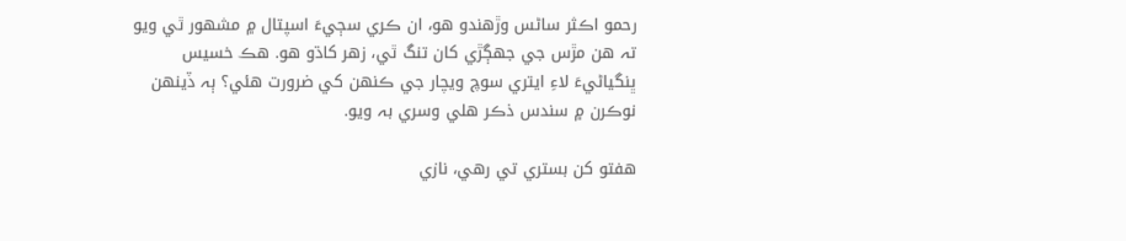رحمو اڪثر ساڻس وڙهندو هو، ان ڪري سڄيءَ اسپتال ۾ مشھور ٿي ويو تہ هن مڙس جي جهڳڙي کان تنگ ٿي، زهر کاڌو هو. هڪ خسيس ڀنگياڻيءَ لاءِ ايتري سوچ ويچار جي ڪنھن کي ضرورت هئي؟ ٻہ ڏينھن نوڪرن ۾ سندس ذڪر هلي وسري بہ ويو.

هفتو کن بستري تي رهي، نازي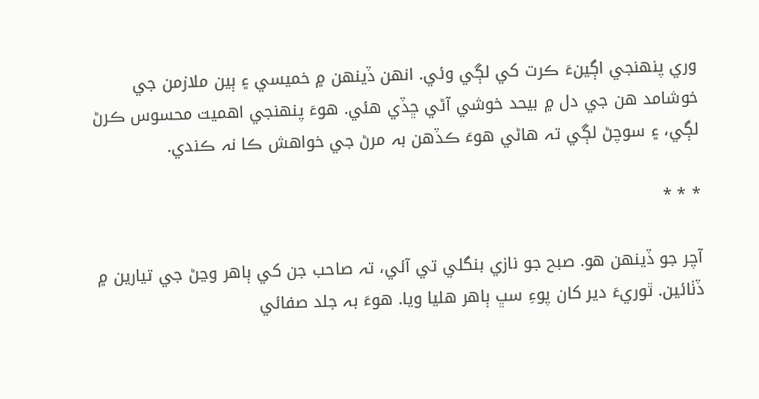وري پنھنجي اڳينءَ ڪرت کي لڳي وئي. انھن ڏينھن ۾ خميسي ۽ ٻين ملازمن جي خوشامد هن جي دل ۾ بيحد خوشي آڻي ڇڏي هئي. هوءَ پنھنجي اهميت محسوس ڪرڻ لڳي، ۽ سوچڻ لڳي تہ هاڻي هوءَ ڪڏهن بہ مرڻ جي خواهش ڪا نہ ڪندي.

* * *

آچر جو ڏينھن هو. صبح جو نازي بنگلي تي آئي، تہ صاحب جن کي ٻاهر وڃڻ جي تيارين ۾ ڏٺائين. ٿوريءَ دير کان پوءِ سڀ ٻاهر هليا ويا. هوءَ بہ جلد صفائي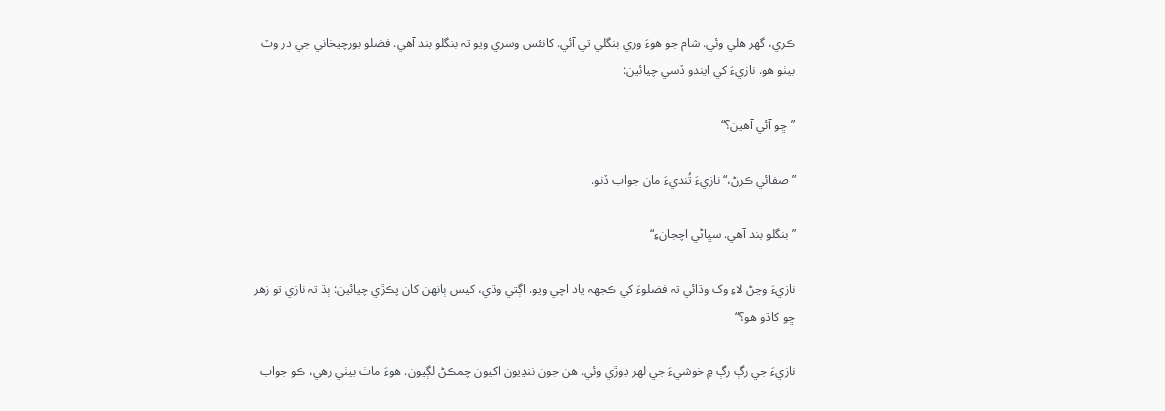ڪري، گهر هلي وئي. شام جو هوءَ وري بنگلي تي آئي. کانئس وسري ويو تہ بنگلو بند آهي. فضلو بورچيخاني جي در وٽ بيٺو هو. نازيءَ کي ايندو ڏسي چيائين:

”ڇو آئي آهين؟“

”صفائي ڪرڻ،“نازيءَ تُنديءَ مان جواب ڏنو.

”بنگلو بند آهي. سڀاڻي اچجانءِ“

نازيءَ وڃڻ لاءِ وک وڌائي تہ فضلوءَ کي ڪجهہ ياد اچي ويو. اڳتي وڌي، کيس ٻانھن کان پڪڙي چيائين: ٻڌ تہ نازي تو زهر ڇو کاڌو هو؟“

نازيءَ جي رڳ رڳ ۾ خوشيءَ جي لھر ڊوڙي وئي. هن جون ننڍيون اکيون چمڪڻ لڳيون. هوءَ ماٺ بيٺي رهي، ڪو جواب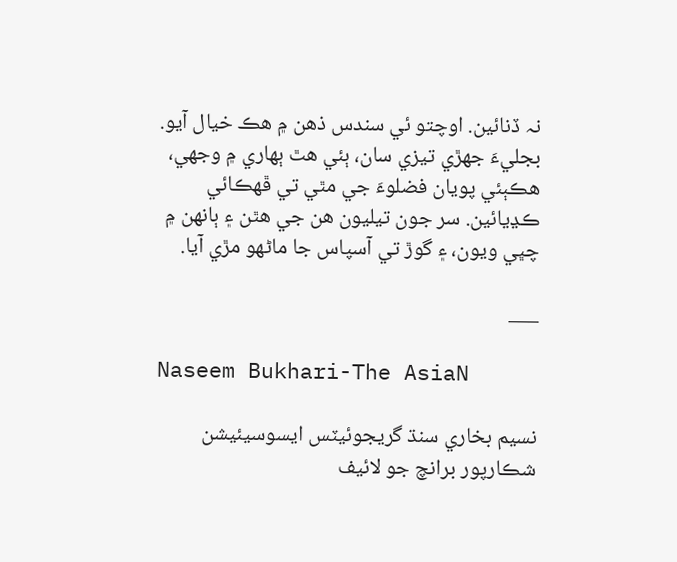نہ ڏنائين. اوچتو ئي سندس ذهن ۾ هڪ خيال آيو. بجليءَ جھڙي تيزي سان، ٻئي هٿ ٻھاري ۾ وجهي، هڪٻئي پويان فضلوءَ جي مٿي تي ڦھڪائي ڪڍيائين. سر جون تيليون هن جي هٿن ۽ ٻانھن ۾ چڀي ويون، ۽ گوڙ تي آسپاس جا ماڻھو مڙي آيا.

___

Naseem Bukhari-The AsiaN

نسيم بخاري سنڌ گريجوئيٽس ايسوسيئيشن شڪارپور برانچ جو لائيف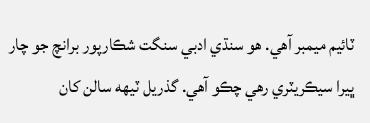ٽائيم ميمبر آهي. هو سنڌي ادبي سنگت شڪارپور برانچ جو چار ڀيرا سيڪريٽري رهي چڪو آهي. گذريل ٽيهه سالن کان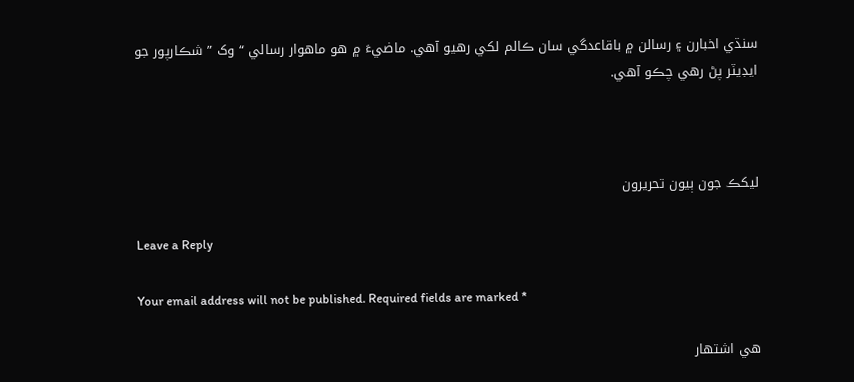سنڌي اخبارن ۽ رسالن ۾ باقاعدگي سان ڪالم لکي رهيو آهي. ماضيءَ ۾ هو ماهوار رسالي “وک ” شڪارپور جو ايڊيٽر پڻ رهي چڪو آهي.



ليکڪ جون ٻيون تحريرون

Leave a Reply

Your email address will not be published. Required fields are marked *

هي اشتهار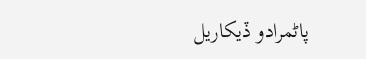پاڻمرادو ڏيکاريل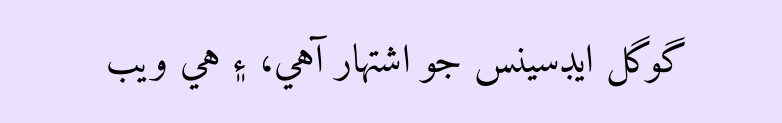گوگل ايڊسينس جو اشتهار آهي، ۽ هي ويب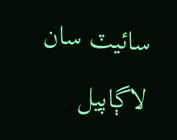سائيٽ سان لاڳاپيل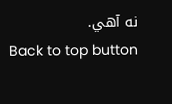نه آهي.
Back to top button